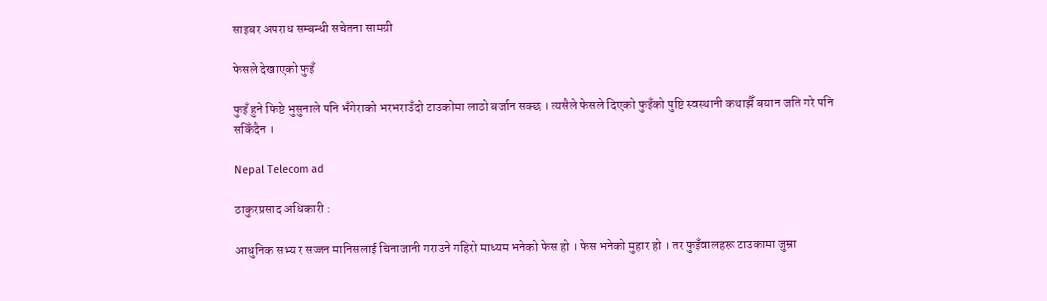साइबर अपराध सम्बन्धी सचेतना सामग्री

फेसले देखाएको फुइँ

फुइँ हुने फिष्टे भुसुनाले पनि भँगेराको भरभराउँदो टाउकोमा लाठो बर्जान सक्छ । त्यसैले फेसले दिएको फुइँको पुष्टि स्वस्थानी कथाझैँ बयान जति गरे पनि सकिँदैन ।

Nepal Telecom ad

ठाकुरप्रसाद अधिकारी :

आधुनिक सभ्य र सज्जन मानिसलाई चिनाजानी गराउने गहिरो माध्यम भनेको फेस हो । फेस भनेको मुहार हो । तर फुइँवालहरू टाउकामा जुम्रा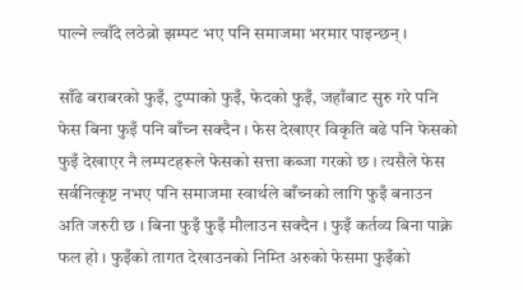पाल्ने ल्वाँदे लठेब्रो झम्पट भए पनि समाजमा भरमार पाइन्छन् ।

साँढे बराबरको फुइँ, टुप्पाको फुइँ, फेदको फुइँ, जहाँबाट सुरु गरे पनि फेस बिना फुइँ पनि बाँच्न सक्दैन । फेस देखाएर विकृति बढे पनि फेसको फुइँ देखाएर नै लम्पटहरूले फेसको सत्ता कब्जा गरको छ । त्यसैले फेस सर्वनित्कृष्ट नभए पनि समाजमा स्वार्थले बाँच्नको लागि फुइँ बनाउन अति जरुरी छ । बिना फुइँ फुइँ मौलाउन सक्दैन । फुइँ कर्तव्य बिना पाक्ने फल हो । फुइँको तागत देखाउनको निम्ति अरुको फेसमा फुइँको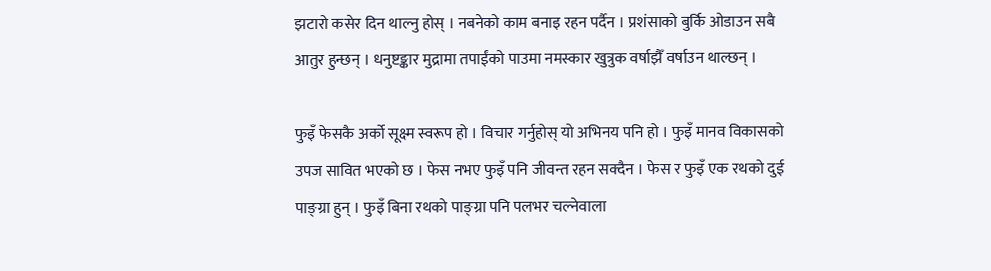झटारो कसेर दिन थाल्नु होस् । नबनेको काम बनाइ रहन पर्दैन । प्रशंसाको बुर्कि ओडाउन सबै आतुर हुन्छन् । धनुष्टङ्कार मुद्रामा तपाईंको पाउमा नमस्कार खुत्रुक वर्षाझैँ वर्षाउन थाल्छन् ।

फुइँ फेसकै अर्को सूक्ष्म स्वरूप हो । विचार गर्नुहोस् यो अभिनय पनि हो । फुइँ मानव विकासको उपज सावित भएको छ । फेस नभए फुइँ पनि जीवन्त रहन सक्दैन । फेस र फुइँ एक रथको दुई पाङ्ग्रा हुन् । फुइँ बिना रथको पाङ्ग्रा पनि पलभर चल्नेवाला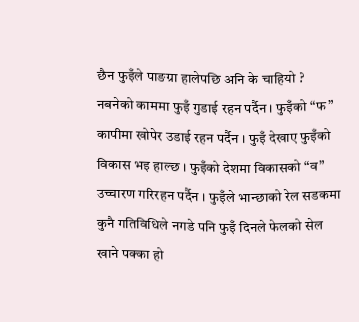छैन फुइँले पाङग्रा हालेपछि अनि के चाहियो ? नबनेको काममा फुइँ गुडाई रहन पर्दैन । फुइँको “फ” कापीमा खोपेर उडाई रहन पर्दैन । फुइँ देखाए फुइँको विकास भइ हाल्छ । फुइँको देशमा विकासको “व” उच्चारण गरिरहन पर्दैन । फुइँले भान्छाको रेल सडकमा कुनै गतिविधिले नगडे पनि फुइँ दिनले फेलको सेल खाने पक्का हो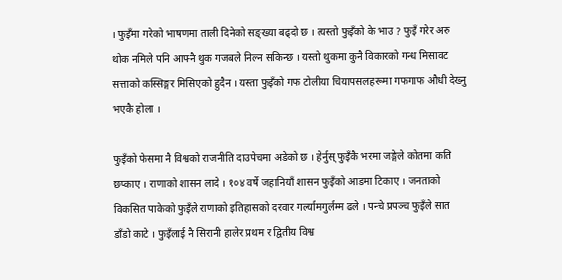। फुइँमा गरेको भाषणमा ताली दिनेको सङ्ख्या बढ्दो छ । त्यस्तो फुइँको के भाउ ? फुइँ गरेर अरु थोक नमिले पनि आफ्नै थुक गजबले निल्न सकिन्छ । यस्तो थुकमा कुनै विकारको गन्ध मिसावट सत्ताको कस्सिङ्गर मिसिएको हुदैन । यस्ता फुइँको गफ टोलीया चियापसलहरूमा गफगाफ औधी देख्नु भएकै होला ।

फुइँको फेसमा नै विश्वको राजनीति दाउपेचमा अडेको छ । हेर्नुस् फुइँकै भरमा जङ्गेले कोतमा कति छप्काए । राणाको शासन लादे । १०४ वर्षे जहानियाँ शासन फुइँको आडमा टिकाए । जनताको विकसित पाकेको फुइँले राणाको इतिहासको दरवार गर्ल्यामगुर्लम्म ढले । पन्चे प्रपञ्च फुइँले सात डाँडो काटे । फुइँलाई नै सिरानी हालेर प्रथम र द्वितीय विश्व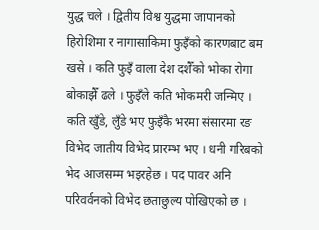युद्ध चले । द्वितीय विश्व युद्धमा जापानको हिरोशिमा र नागासाकिमा फुइँको कारणबाट बम खसे । कति फुइँ वाला देश दशैँको भोका रोगा बोकाझैँ ढले । फुइँले कति भोकमरी जन्मिए । कति खुँडे, लुँडे भए फुइँकै भरमा संसारमा रङ विभेद जातीय विभेद प्रारम्भ भए । धनी गरिबको भेद आजसम्म भइरहेछ । पद पावर अनि परिवर्वनको विभेद छताछुल्य पोखिएको छ ।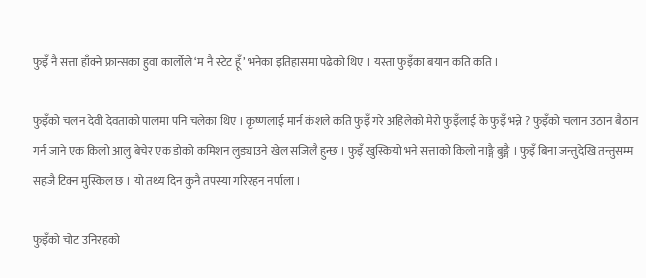फुइँ नै सत्ता हाँक्ने फ्रान्सका हुवा कार्लोले ‘म नै स्टेट हूँ’ भनेका इतिहासमा पढेको थिए । यस्ता फुइँका बयान कति कति ।

फुइँको चलन देवी देवताको पालमा पनि चलेका थिए । कृष्णलाई मार्न कंशले कति फुइँ गरे अहिलेको मेरो फुइँलाई के फुइँ भन्ने ? फुइँको चलान उठान बैठान गर्न जाने एक किलो आलु बेचेर एक डोको कमिशन लुड्याउने खेल सजिलै हुन्छ । फुइँ खुस्कियो भने सत्ताको किलो नाङ्गै बुङ्गै । फुइँ बिना जन्तुदेखि तन्तुसम्म सहजै टिक्न मुस्किल छ । यो तथ्य दिन कुनै तपस्या गरिरहन नर्पाला ।

फुइँको चोट उनिरहको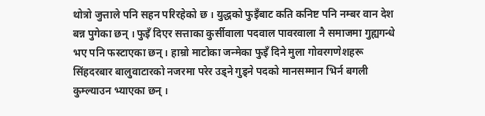थोत्रो जुत्ताले पनि सहन परिरहेको छ । युद्धको फुइँबाट कति कनिष्ट पनि नम्बर वान देश बन्न पुगेका छन् । फुइँ दिएर सत्ताका कुर्सीवाला पदवाल पावरवाला नै समाजमा गुह्यगन्धे भए पनि फस्टाएका छन् । हाम्रो माटोका जन्मेका फुइँ दिने मुला गोवरगणेशहरू सिंहदरबार बालुवाटारको नजरमा परेर उड्ने गुड्ने पदको मानसम्मान भिर्न बगली कुम्ल्याउन भ्याएका छन् ।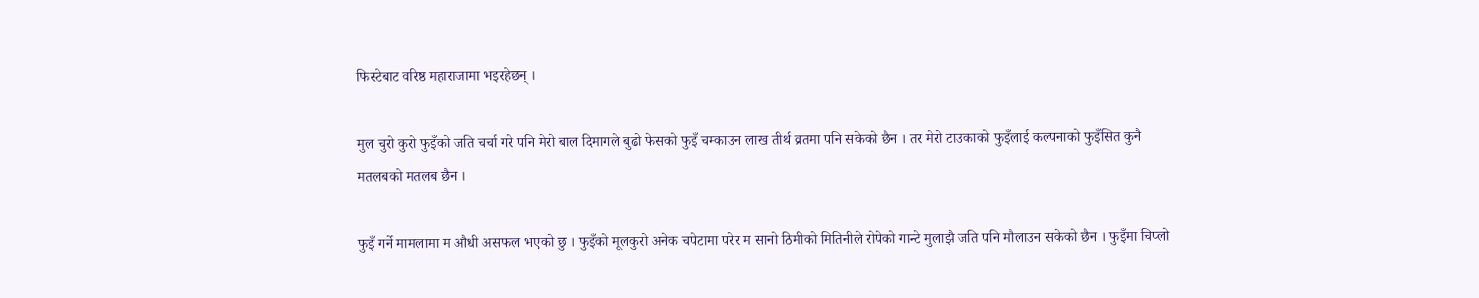फिस्टेबाट वरिष्ठ महाराजामा भइरहेछन् ।

मुल चुरो कुरो फुइँको जति चर्चा गरे पनि मेरो बाल दिमागले बुढो फेसको फुइँ चम्काउन लाख तीर्थ व्रतमा पनि सकेको छैन । तर मेरो टाउकाको फुइँलाई कल्पनाको फुइँसित कुनै मतलबको मतलब छैन ।

फुइँ गर्ने मामलामा म औधी असफल भएको छु । फुइँको मूलकुरो अनेक चपेटामा परेर म सानो ठिमीको मितिनीले रोपेको गान्टे मुलाझै जति पनि मौलाउन सकेको छैन । फुइँमा चिप्लो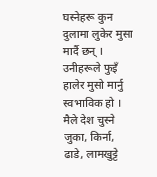घस्नेहरू कुन दुलामा लुकेर मुसा मार्दै छन् । उनीहरूले फुइँ हालेर मुसो मार्नु स्वभाविक हो । मैले देश चुस्ने जुका, किर्ना, ढाडे, लामखुट्टे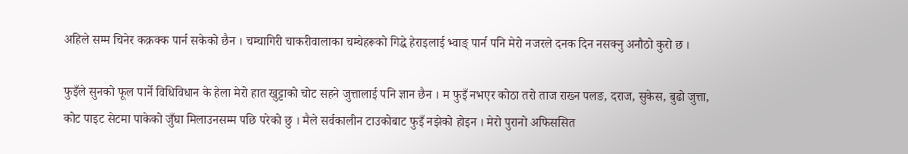अहिले सम्म चिनेर कक्रक्क पार्न सकेको छैन । चम्चागिरी चाकरीवालाका चम्चेहरूको गिद्धे हेराइलाई भ्वाङ् पार्न पनि मेरो नजरले दनक दिन नसक्नु अनौठो कुरो छ ।

फुइँले सुनको फूल पार्ने विधिविधान के हेला मेरो हात खुट्टाको चोट सहने जुत्तालाई पनि ज्ञान छैन । म फुइँ नभएर कोठा तरो ताज राख्न पलङ, दराज, सुकेस, बुढो जुत्ता, कोट पाइट सेटमा पाकेको जुँघा मिलाउनसम्म पछि परेको छु । मैले सर्वकालीन टाउकोबाट फुइँ नझेको होइन । मेरो पुरानो अफिससित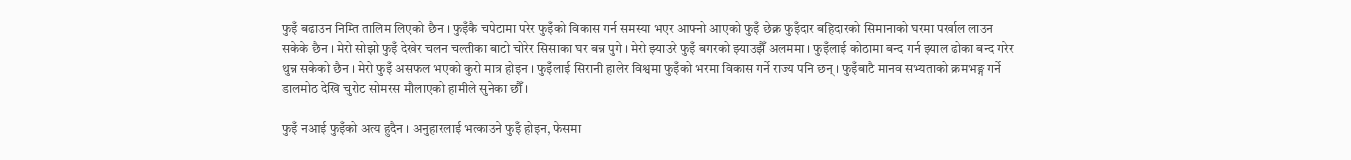फुइँ बढाउन निम्ति तालिम लिएको छैन । फुइँकै चपेटामा परेर फुइँको विकास गर्न समस्या भएर आफ्नो आएको फुइँ छेक्न फुइँदार बहिदारको सिमानाको घरमा पर्खाल लाउन सकेके छैन । मेरो सोझो फुइँ देखेर चलन चल्तीका बाटो चोरेर सिसाका घर बन्न पुगे । मेरो झ्याउरे फुइँ बगरको झ्याउझैँ अलममा । फुइँलाई कोठामा बन्द गर्न झ्याल ढोका बन्द गरेर थुन्न सकेको छैन । मेरो फुइँ असफल भएको कुरो मात्र होइन । फुइँलाई सिरानी हालेर विश्वमा फुइँको भरमा विकास गर्ने राज्य पनि छन् । फुइँबाटै मानव सभ्यताको क्रमभङ्ग गर्ने डालमोठ देखि चुरोट सोमरस मौलाएको हामीले सुनेका छौँ ।

फुइँ नआई फुइँको अत्य हुदैन । अनुहारलाई भत्काउने फुइँ होइन, फेसमा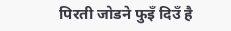पिरती जोडने फुइँ दिउँ है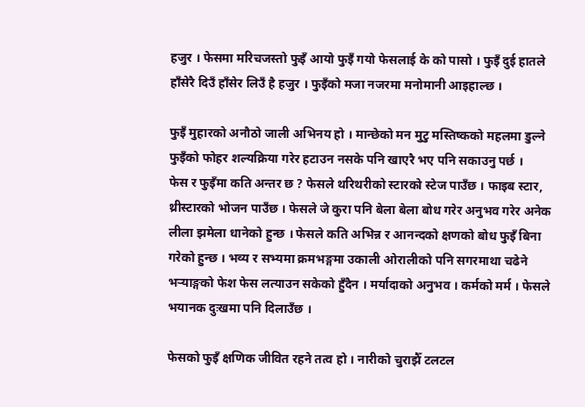हजुर । फेसमा मरिचजस्तो फुइँ आयो फुइँ गयो फेसलाई के को पासो । फुइँ दुई हातले हाँसेरै दिउँ हाँसेर लिउँ है हजुर । फुइँको मजा नजरमा मनोमानी आइहाल्छ ।

फुइँ मुहारको अनौठो जाली अभिनय हो । मान्छेको मन मुटु मस्तिष्कको महलमा डुल्ने फुइँको फोहर शल्यक्रिया गरेर हटाउन नसके पनि खाएरै भए पनि सकाउनु पर्छ ।
फेस र फुइँमा कति अन्तर छ ? फेसले थरिथरीको स्टारको स्टेज पाउँछ । फाइब स्टार, थ्रीस्टारको भोजन पाउँछ । फेसले जे कुरा पनि बेला बेला बोध गरेर अनुभव गरेर अनेक लीला झमेला धानेको हुन्छ । फेसले कति अभिन्न र आनन्दको क्षणको बोध फुइँ बिना गरेको हुन्छ । भव्य र सभ्यमा क्रमभङ्गमा उकाली ओरालीको पनि सगरमाथा चढेने भर्‍याङ्गको फेश फेस लत्याउन सकेको हुँदैन । मर्यादाको अनुभव । कर्मको मर्म । फेसले भयानक दुःखमा पनि दिलाउँछ ।

फेसको फुइँ क्षणिक जीवित रहने तत्व हो । नारीको चुराझैँ टलटल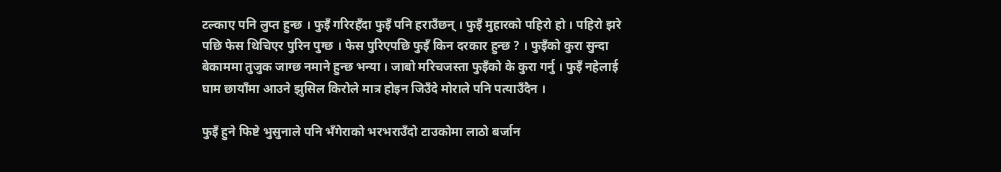टल्काए पनि लुप्त हुन्छ । फुइँ गरिरहँदा फुइँ पनि हराउँछन् । फुइँ मुहारको पहिरो हो । पहिरो झरे पछि फेस थिचिएर पुरिन पुग्छ । फेस पुरिएपछि फुइँ किन दरकार हुन्छ ? । फुइँको कुरा सुन्दा बेकाममा तुजुक जाग्छ नमाने हुन्छ भन्या । जाबो मरिचजस्ता फुइँको के कुरा गर्नु । फुइँ नहेलाई घाम छायाँमा आउने झुसिल किरोले मात्र होइन जिउँदे मोराले पनि पत्याउँदैन ।

फुइँ हुने फिष्टे भुसुनाले पनि भँगेराको भरभराउँदो टाउकोमा लाठो बर्जान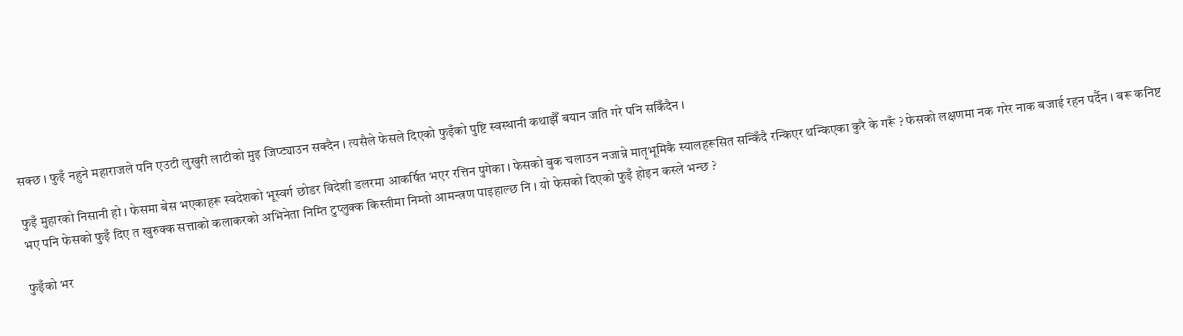सक्छ । फुइँ नहुने महाराजले पनि एउटी लुखुरी लाटीको मुइ जिप्ट्याउन सक्दैन । त्यसैले फेसले दिएको फुइँको पुष्टि स्वस्थानी कथाझैँ बयान जति गरे पनि सकिँदैन ।

फुइँ मुहारको निसानी हो । फेसमा बेस भएकाहरू स्वदेशको भूस्वर्ग छोडर विदेशी डलरमा आकर्षित भएर रत्तिन पुगेका । फेसको बुक चलाउन नजान्ने मातृभूमिकै स्यालहरूसित सन्किँदै रन्किएर थन्किएका कुरै के गरूँ ? फेसको लक्षणमा नक गरेर नाक बजाई रहन पर्दैन । बरू कनिष्ट भए पनि फेसको फुइँ दिए त खुरुक्क सत्ताको कलाकरको अभिनेता निम्ति टुप्लुक्क किस्तीमा निम्तो आमन्त्रण पाइहाल्छ नि । यो फेसको दिएको फुइँ होइन कस्ले भन्छ ?

फुइँको भर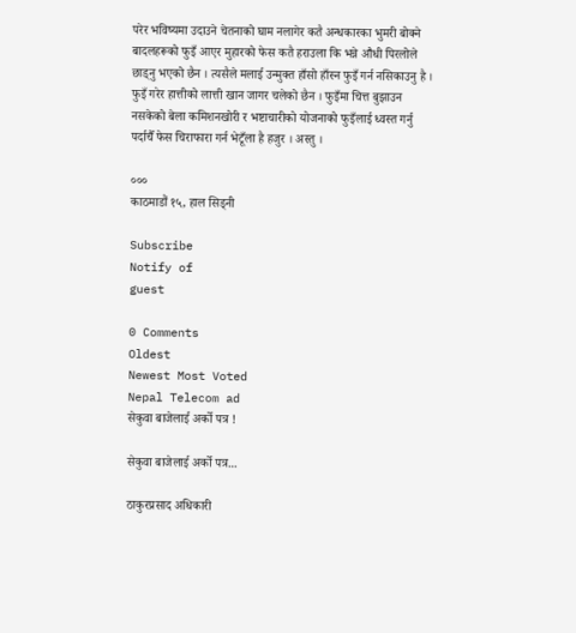परेर भविष्यमा उदाउने चेतनाको घाम नलागेर कतै अन्धकारका भुमरी बोक्ने बादलहरूको फुइँ आएर मुहारको फेस कतै हराउला कि भन्ने औधी पिरलोले छाड्नु भएको छैन । त्यसैले मलाई उन्मुक्त हाँसो हाँस्न फुइँ गर्न नसिकाउनु है । फुइँ गरेर हात्तीको लात्ती खान जागर चलेको छैन । फुइँमा चित्त बुझाउन नसकेको बेला कमिशनखोरी र भष्टाचारीको योजनाको फुइँलाई ध्वस्त गर्नु पर्दाचैँ फेस चिराफारा गर्न भेटूँला है हजुर । अस्तु ।

०००
काठमाडौं १५, हाल सिड्नी

Subscribe
Notify of
guest

0 Comments
Oldest
Newest Most Voted
Nepal Telecom ad
सेकुवा बाजेलाई अर्को पत्र !

सेकुवा बाजेलाई अर्को पत्र...

ठाकुरप्रसाद अधिकारी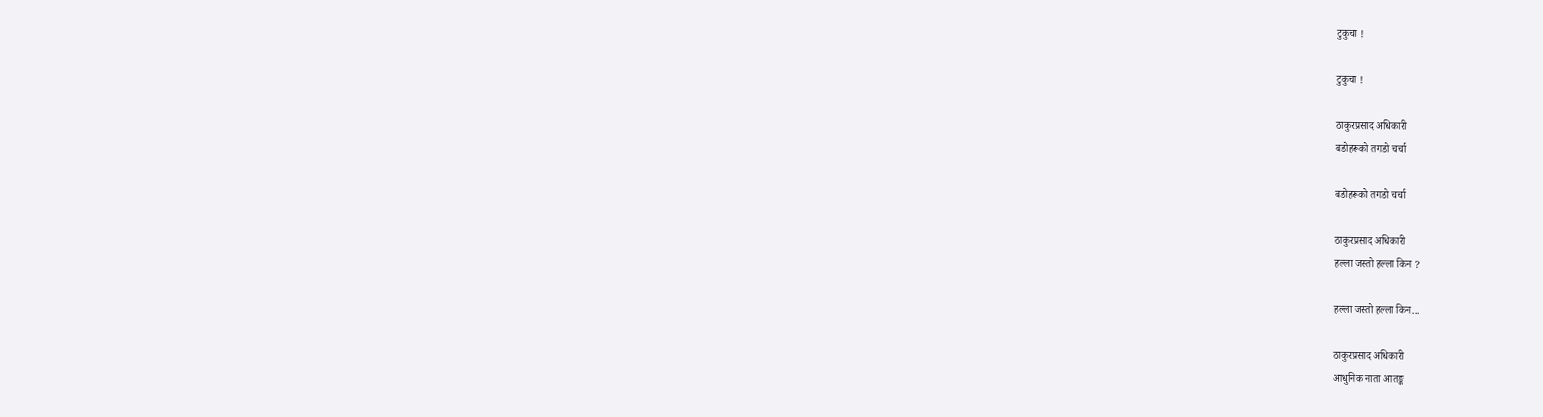टुकुचा !

टुकुचा !

ठाकुरप्रसाद अधिकारी
बडोहरूको तगडो चर्चा

बडोहरूको तगडो चर्चा

ठाकुरप्रसाद अधिकारी
हल्ला जस्तो हल्ला किन ?

हल्ला जस्तो हल्ला किन...

ठाकुरप्रसाद अधिकारी
आधुनिक नाता आतङ्क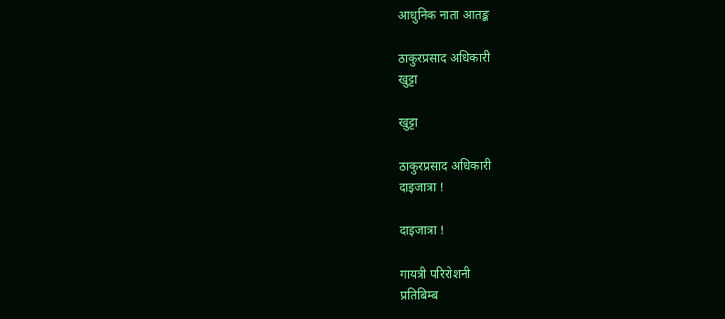आधुनिक नाता आतङ्क

ठाकुरप्रसाद अधिकारी
खुट्टा

खुट्टा

ठाकुरप्रसाद अधिकारी
दाइजात्रा !

दाइजात्रा !

गायत्री परिरोशनी
प्रतिबिम्ब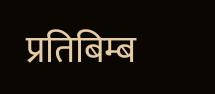प्रतिबिम्ब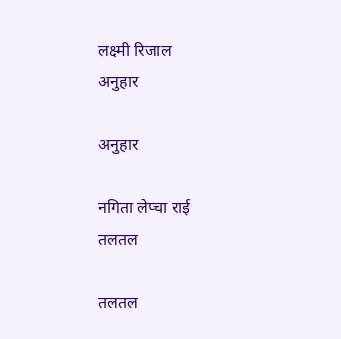लक्ष्मी रिजाल
अनुहार

अनुहार

नगिता लेप्चा राई
तलतल

तलतल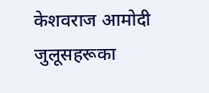केशवराज आमोदी
जुलूसहरूका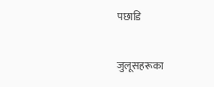पछाडि

जुलूसहरूका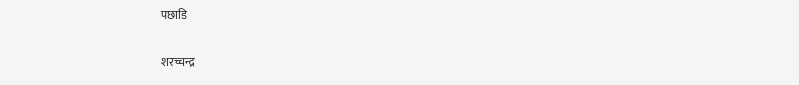पछाडि

शरच्चन्द्र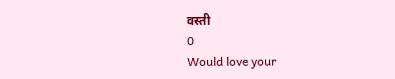वस्ती
0
Would love your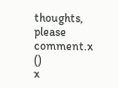thoughts, please comment.x
()
x